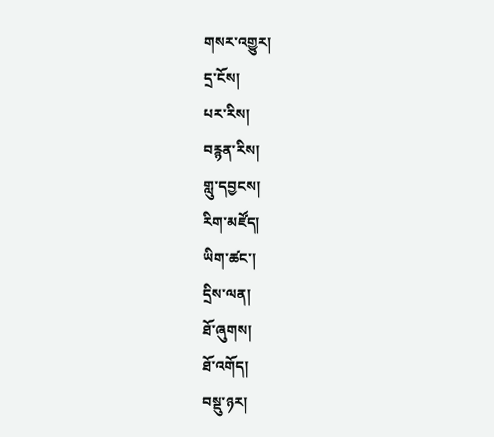གསར་འགྱུར།
དྲ་ངོས།
པར་རིས།
བརྙན་རིས།
གླུ་དབྱངས།
རིག་མཛོད།
ཡིག་ཚང་།
དྲིས་ལན།
ཐོ་ཞུགས།
ཐོ་འགོད།
བསྡུ་ཉར།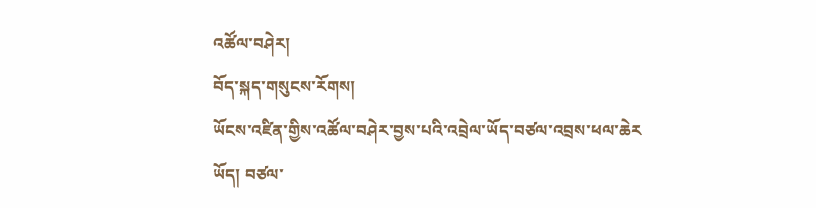འཚོལ་བཤེར།
བོད་སྐད་གསུངས་རོགས།
ཡོངས་འཛིན་གྱིས་འཚོལ་བཤེར་བྱས་པའི་འབྲེལ་ཡོད་བཙལ་འབྲས་ཕལ་ཆེར
ཡོད། བཙལ་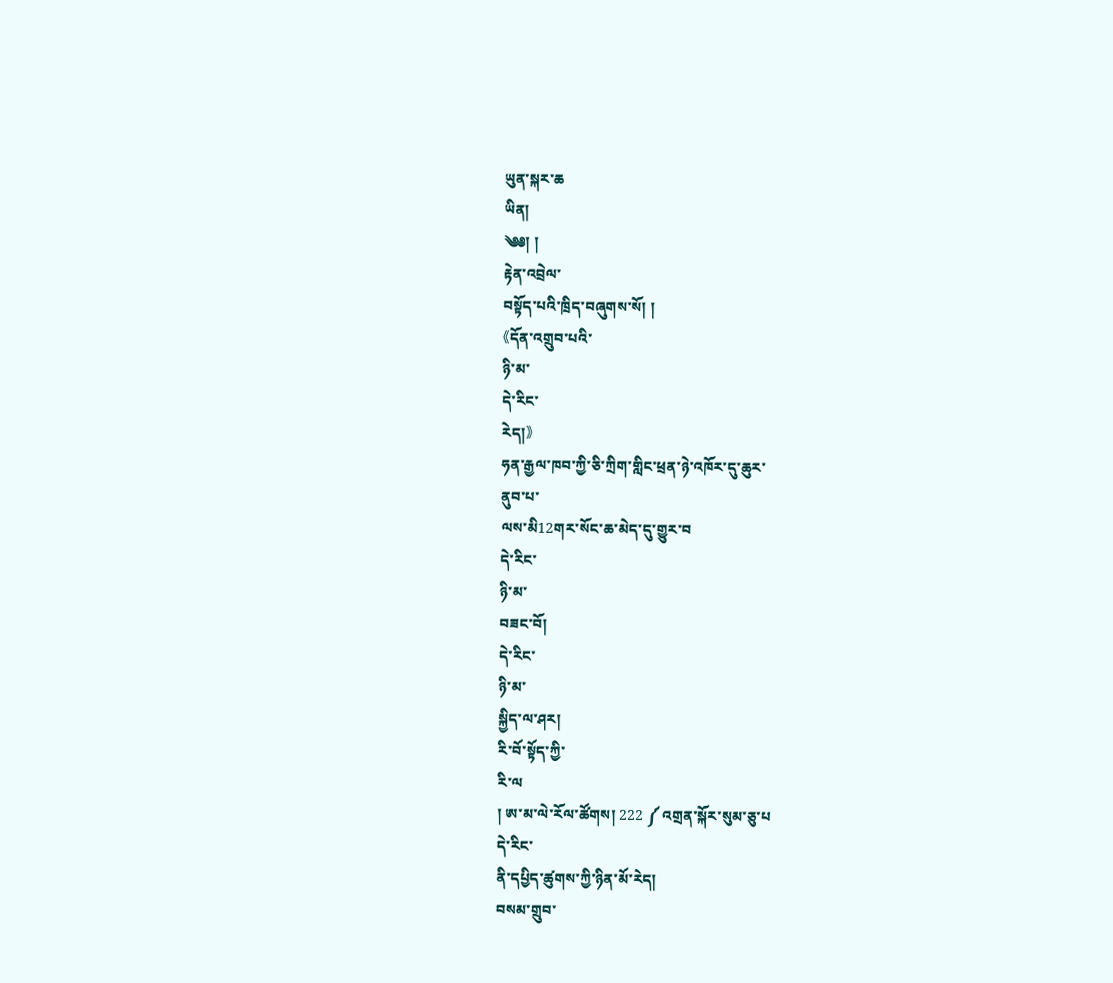ཡུན་སྐར་ཆ
ཡིན།
༄༅། །
རྟེན་འབྲེལ་
བསྟོད་པའི་ཁྲིད་བཞུགས་སོ། །
《དོན་འགྲུབ་པའི་
ཉི་མ་
དེ་རིང་
རེད།》
ཧན་རྒྱལ་ཁབ་ཀྱི་ཅི་ཀྲིག་གླིང་ཕྲན་ཉེ་འཁོར་དུ་ཆུར་
ནུབ་པ་
ལས་མི12གར་སོང་ཆ་མེད་དུ་གྱུར་བ
དེ་རིང་
ཉི་མ་
བཟང་བོ།
དེ་རིང་
ཉི་མ་
སྐྱིད་ལ་ཤར།
རི་བོ་སྟོད་ཀྱི་
རི་ལ
། ཨ་མ་ལེ་རོལ་ཚོགས། 222 ༼ འགྲན་སྐོར་སུམ་ཅུ་པ
དེ་རིང་
ནི་དཔྱིད་ཚུགས་ཀྱི་ཉིན་མོ་རེད།
བསམ་གྲུབ་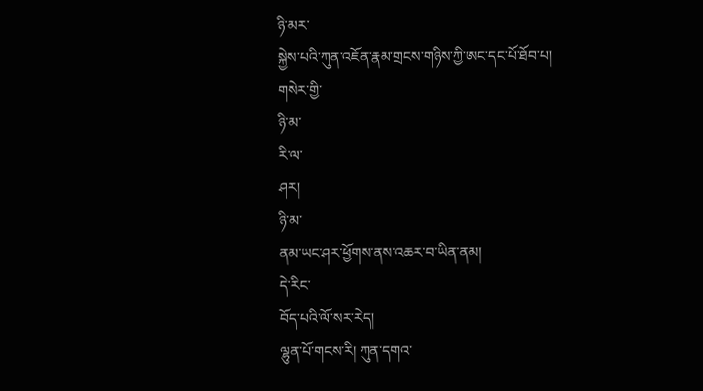ཉི་མར་
སྐྱེས་པའི་ཀུན་འཇོན་རྣམ་གྲངས་གཉིས་ཀྱི་ཨང་དང་པོ་ཐོབ་པ།
གསེར་གྱི་
ཉི་མ་
རི་ལ་
ཤར།
ཉི་མ་
ནམ་ཡང་ཤར་ཕྱོགས་ནས་འཆར་བ་ཡིན་ནམ།
དེ་རིང་
བོད་པའི་ལོ་སར་རེད།
ལྷུན་པོ་གངས་རི། ཀུན་དགའ་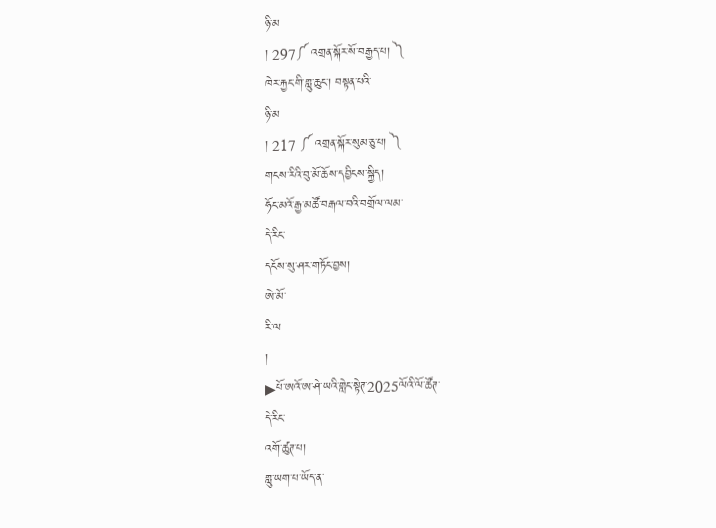ཉི་མ
། 297༼ འགྲན་སྐོར་སོ་བརྒྱད་པ། ༽
ཁེར་རྐྱང་གི་གླུ་ཆུང་། བསྟན་པའི་
ཉི་མ
། 217 ༼ འགྲན་སྐོར་སུམ་ཅུ་པ། ༽
གངས་རིའི་བུ་མོ་ཆོས་དབྱིངས་སྐྱིད།
ཧོང་མའོ་རྒྱ་མཚོ་བརྒལ་བའི་བགྲོལ་ལམ་
དེ་རིང་
དངོས་སུ་ཤར་གཏོང་བྱས།
ཨེ་མོ་
རི་ལ
།
▶པོ་ཨའོ་ཨ་ཤེ་ཡའི་གླེང་སྟེཊ་2025ལོའི་ལོ་ཚོཊ་
དེ་རིང་
འགོ་ཚུཊ་པ།
གླུ་ཡག་པ་ཡོད་ན་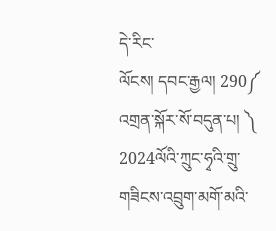དེ་རིང་
ལོངས། དབང་རྒྱལ། 290༼ འགྲན་སྐོར་སོ་བདུན་པ། ༽
2024ལོའི་ཀྲུང་ཧྭའི་གྲུ་གཟིངས་འབྲུག་མགོ་མའི་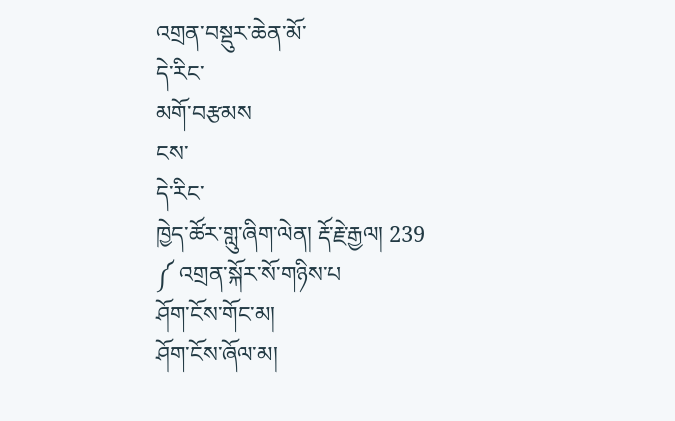འགྲན་བསྡུར་ཆེན་མོ་
དེ་རིང་
མགོ་བརྩམས
ངས་
དེ་རིང་
ཁྱེད་ཚོར་གླུ་ཞིག་ལེན། རྡོ་རྗེ་རྒྱལ། 239 ༼ འགྲན་སྐོར་སོ་གཉིས་པ
ཤོག་ངོས་གོང་མ།
ཤོག་ངོས་ཞོལ་མ།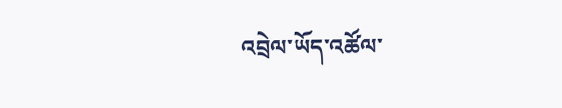འབྲེལ་ཡོད་འཚོལ་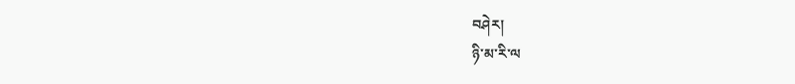བཤེར།
ཉི་མ་རི་ལ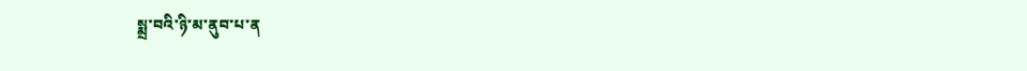སྨྲ་བའི་ཉི་མ་ནུབ་པ་ན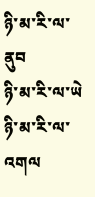ཉི་མ་རི་ལ་ནུབ
ཉི་མ་རི་ལ་ཡེ
ཉི་མ་རི་ལ་འགལ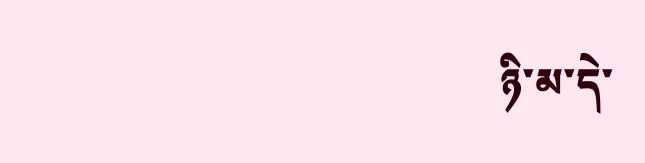ཉི་མ་དེ་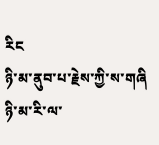རིང
ཉི་མ་ནུབ་པ་རྗེས་ཀྱི་ས་གཞི
ཉི་མ་རི་ལ་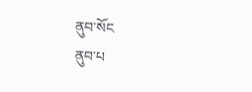ནུབ་སོང
ནུབ་པ